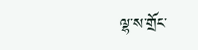ལྷ་ས་གྲོང་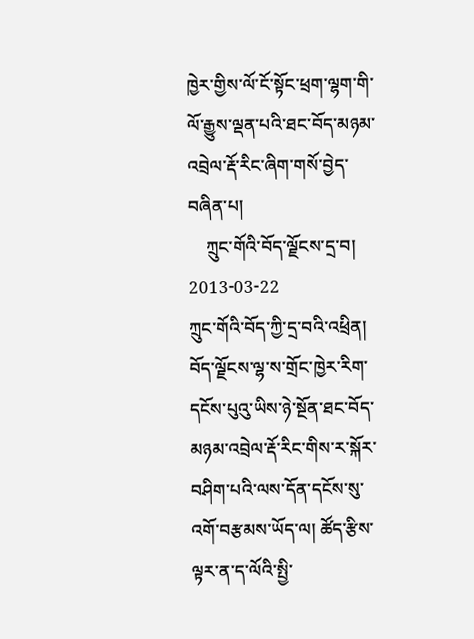ཁྱེར་གྱིས་ལོ་ངོ་སྟོང་ཕྲག་ལྷག་གི་ལོ་རྒྱུས་ལྡན་པའི་ཐང་བོད་མཉམ་འབྲེལ་རྡོ་རིང་ཞིག་གསོ་བྱེད་བཞིན་པ།
    ཀྲུང་གོའི་བོད་ལྗོངས་དྲ་བ།    2013-03-22
ཀྲུང་གོའི་བོད་ཀྱི་དྲ་བའི་འཕྲིན། བོད་ལྗོངས་ལྷ་ས་གྲོང་ཁྱེར་རིག་དངོས་པུའུ་ཡིས་ཉེ་སྔོན་ཐང་བོད་མཉམ་འབྲེལ་རྡོ་རིང་གིས་ར་སྐོར་བཤིག་པའི་ལས་དོན་དངོས་སུ་འགོ་བརྩམས་ཡོད་ལ། ཚོད་རྩིས་ལྟར་ན་ད་ལོའི་སྤྱི་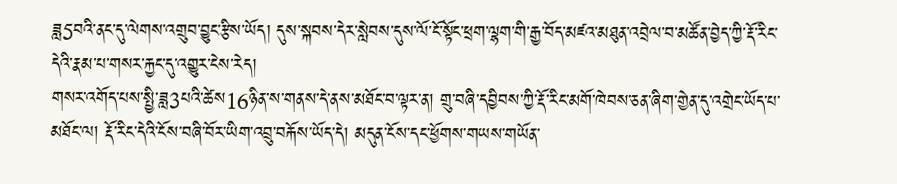ཟླ5བའི་ནང་དུ་ལེགས་འགྲུབ་བྱུང་རྩིས་ཡོད། དུས་སྐབས་དེར་སླེབས་དུས་ལོ་ངོ་སྟོང་ཕྲག་ལྷག་གི་རྒྱ་བོད་མཛའ་མཐུན་འབྲེལ་བ་མཚོན་བྱེད་ཀྱི་རྡོ་རིང་དེའི་རྣམ་པ་གསར་རྐྱང་དུ་འགྱུར་ངེས་རེད།
གསར་འགོད་པས་སྤྱི་ཟླ3པའི་ཚེས16ཉིན་ས་གནས་དེ་ནས་མཐོང་བ་ལྟར་ན། གྲུ་བཞི་དབྱིབས་ཀྱི་རྡོ་རིང་མགོ་ཁེབས་ཅན་ཞིག་གྱེན་དུ་འགྲེང་ཡོད་པ་མཐོང་ལ། རྡོ་རིང་དེའི་ངོས་བཞི་བོར་ཡིག་འབྲུ་བརྐོས་ཡོད་དེ། མདུན་ངོས་དང་ཕྱོགས་གཡས་གཡོན་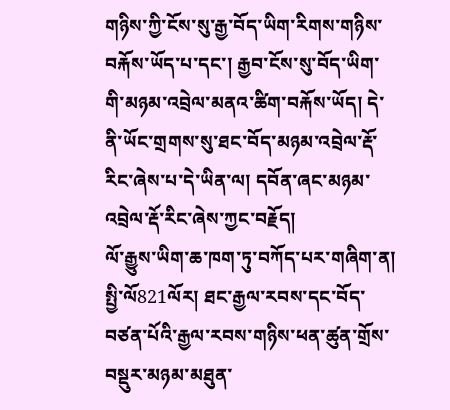གཉིས་ཀྱི་ངོས་སུ་རྒྱ་བོད་ཡིག་རིགས་གཉིས་བརྐོས་ཡོད་པ་དང་། རྒྱབ་ངོས་སུ་བོད་ཡིག་གི་མཉམ་འབྲེལ་མནའ་ཚིག་བརྐོས་ཡོད། དེ་ནི་ཡོང་གྲགས་སུ་ཐང་བོད་མཉམ་འབྲེལ་རྡོ་རིང་ཞེས་པ་དེ་ཡིན་ལ། དབོན་ཞང་མཉམ་འབྲེལ་རྡོ་རིང་ཞེས་ཀྱང་བརྗོད།
ལོ་རྒྱུས་ཡིག་ཆ་ཁག་ཏུ་བཀོད་པར་གཞིག་ན། སྤྱི་ལོ821ལོར། ཐང་རྒྱལ་རབས་དང་བོད་བཙན་པོའི་རྒྱལ་རབས་གཉིས་ཕན་ཚུན་གྲོས་བསྡུར་མཉམ་མཐུན་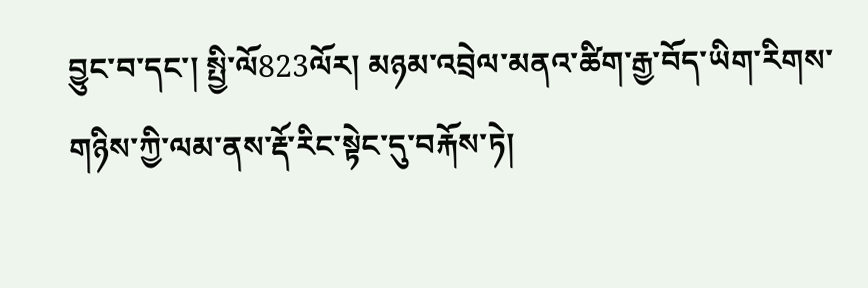བྱུང་བ་དང་། སྤྱི་ལོ823ལོར། མཉམ་འབྲེལ་མནའ་ཚིག་རྒྱ་བོད་ཡིག་རིགས་གཉིས་ཀྱི་ལམ་ནས་རྡོ་རིང་སྟེང་དུ་བརྐོས་ཏེ།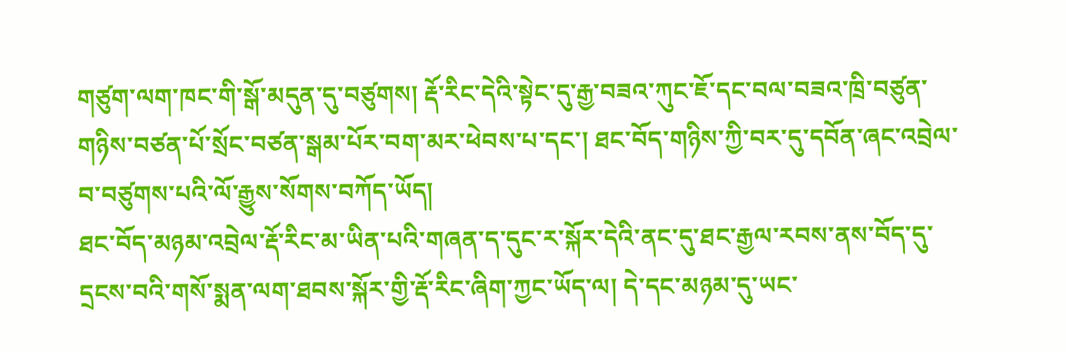གཙུག་ལག་ཁང་གི་སྒོ་མདུན་དུ་བཙུགས། རྡོ་རིང་དེའི་སྟེང་དུ་རྒྱ་བཟའ་ཀུང་ཇོ་དང་བལ་བཟའ་ཁྲི་བཙུན་གཉིས་བཙན་པོ་སྲོང་བཙན་སྒམ་པོར་བག་མར་ཕེབས་པ་དང་། ཐང་བོད་གཉིས་ཀྱི་བར་དུ་དབོན་ཞང་འབྲེལ་བ་བཙུགས་པའི་ལོ་རྒྱུས་སོགས་བཀོད་ཡོད།
ཐང་བོད་མཉམ་འབྲེལ་རྡོ་རིང་མ་ཡིན་པའི་གཞན་ད་དུང་ར་སྐོར་དེའི་ནང་དུ་ཐང་རྒྱལ་རབས་ནས་བོད་དུ་དྲངས་བའི་གསོ་སྨན་ལག་ཐབས་སྐོར་གྱི་རྡོ་རིང་ཞིག་ཀྱང་ཡོད་ལ། དེ་དང་མཉམ་དུ་ཡང་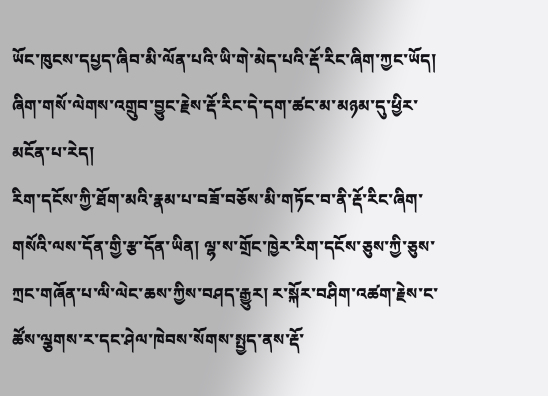ཡོང་ཁུངས་དཔྱད་ཞིབ་མི་ལོན་པའི་ཡི་གེ་མེད་པའི་རྡོ་རིང་ཞིག་ཀྱང་ཡོད། ཞིག་གསོ་ལེགས་འགྲུབ་བྱུང་རྗེས་རྡོ་རིང་དེ་དག་ཚང་མ་མཉམ་དུ་ཕྱིར་མངོན་པ་རེད།
རིག་དངོས་ཀྱི་ཐོག་མའི་རྣམ་པ་བཟོ་བཅོས་མི་གཏོང་བ་ནི་རྡོ་རིང་ཞིག་གསོའི་ལས་དོན་གྱི་རྩ་དོན་ཡིན། ལྷ་ས་གྲོང་ཁྱེར་རིག་དངོས་ཅུས་ཀྱི་ཅུས་ཀྲང་གཞོན་པ་ལི་ལེང་ཆས་ཀྱིས་བཤད་རྒྱུར། ར་སྐོར་བཤིག་འཚག་རྗེས་ང་ཚོས་ལྕགས་ར་དང་ཤེལ་ཁེབས་སོགས་སྤྱད་ནས་རྡོ་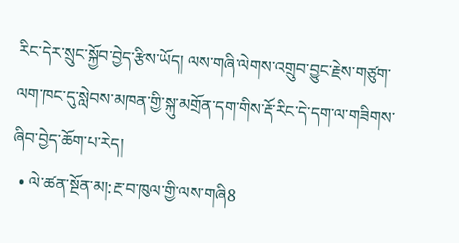རིང་དེར་སྲུང་སྐྱོབ་བྱེད་རྩིས་ཡོད། ལས་གཞི་ལེགས་འགྲུབ་བྱུང་རྗེས་གཙུག་ལག་ཁང་དུ་སླེབས་མཁན་གྱི་སྐུ་མགྲོན་དག་གིས་རྡོ་རིང་དེ་དག་ལ་གཟིགས་ཞིབ་བྱེད་ཆོག་པ་རེད།
  • ལེ་ཚན་སྔོན་མ།:རྔ་བ་ཁུལ་གྱི་ལས་གཞི8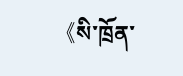《སི་ཁྲོན་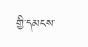གྱི་དམངས་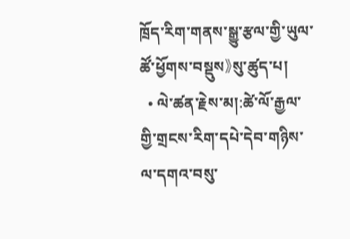ཁྲོད་རིག་གནས་སྒྱུ་རྩལ་གྱི་ཡུལ་ཚོ་ཕྱོགས་བསྡུས》སུ་ཚུད་པ།
  • ལེ་ཚན་རྗེས་མ།:ཚེ་ལོ་རྒྱལ་གྱི་གྲངས་རིག་དཔེ་དེབ་གཉིས་ལ་དགའ་བསུ་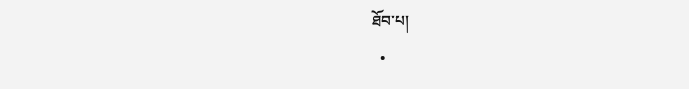ཐོབ་པ།
  •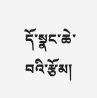དོ་སྣང་ཆེ་བའི་རྩོམ།